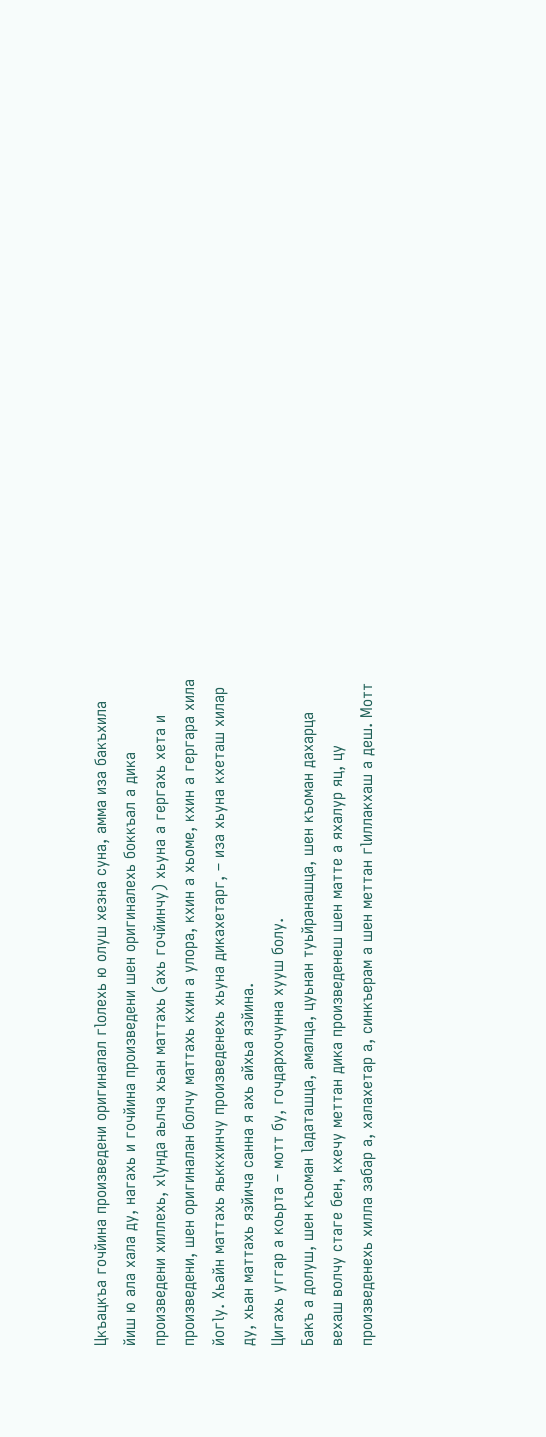Цкъацкъа гочйина произведени оригиналал гӏолехь ю олуш хезна суна, амма иза бакъхила йиш ю ала хала ду, нагахь и гочйина произведени шен оригиналехь боккъал а дика произведени хиллехь, хӏунда аьлча хьан маттахь (ахь гочйинчу) хьуна а гергахь хета и произведени, шен оригиналан болчу маттахь кхин а улора, кхин а хьоме, кхин а гергара хила йогӏу. Хьайн маттахь яьккхинчу произведенехь хьуна дикахетарг, – иза хьуна кхеташ хилар ду, хьан маттахь язйича санна я ахь айхьа язйина.
Цигахь уггар а коьрта – мотт бу, гочдархочунна хууш болу.
Бакъ а долуш, шен къоман ӏадаташца, амалца, цуьнан туьйранашца, шен къоман дахарца вехаш волчу стаге бен, кхечу меттан дика произведенеш шен матте а яхалур яц, цу произведенехь хилла забар а, халахетар а, синкъерам а шен меттан гӏиллакхаш а деш. Мотт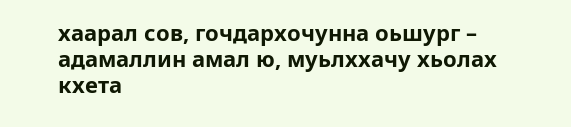хаарал сов, гочдархочунна оьшург – адамаллин амал ю, муьлххачу хьолах кхета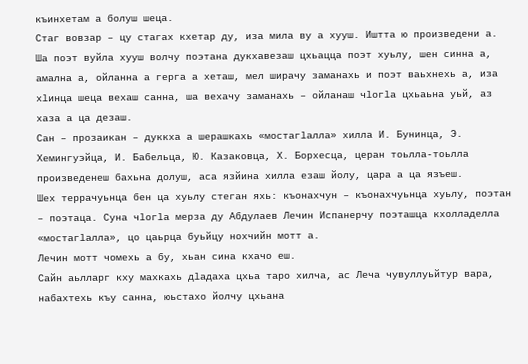къинхетам а болуш шеца.
Стаг вовзар – цу стагах кхетар ду, иза мила ву а хууш. Иштта ю произведени а.
Ша поэт вуйла хууш волчу поэтана дукхавезаш цхьацца поэт хуьлу, шен синна а, амална а, ойланна а герга а хеташ, мел ширачу заманахь и поэт ваьхнехь а, иза хӏинца шеца вехаш санна, ша вехачу заманахь – ойланаш чӏогӏа цхьаьна уьй, аз хаза а ца дезаш.
Сан – прозаикан – дуккха а шерашкахь «мостагӏалла» хилла И. Бунинца, Э. Хемингуэйца, И. Бабельца, Ю. Казаковца, Х. Борхесца, церан тоьлла-тоьлла произведенеш бахьна долуш, аса язйина хилла езаш йолу, цара а ца язъеш.
Шех террачуьнца бен ца хуьлу стеган яхь: къонахчун – къонахчуьнца хуьлу, поэтан – поэтаца. Суна чӏогӏа мерза ду Абдулаев Лечин Испанерчу поэташца кхолладелла «мостагӏалла», цо цаьрца буьйцу нохчийн мотт а.
Лечин мотт чомехь а бу, хьан сина кхачо еш.
Сайн аьлларг кху махкахь дӏадаха цхьа таро хилча, ас Леча чувуллуьйтур вара, набахтехь къу санна, юьстахо йолчу цхьана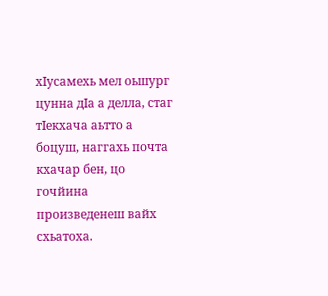хӏусамехь мел оьшург цунна дӏа а делла, стаг тӏекхача аьтто а боцуш, наггахь почта кхачар бен, цо гочйина произведенеш вайх схьатоха.